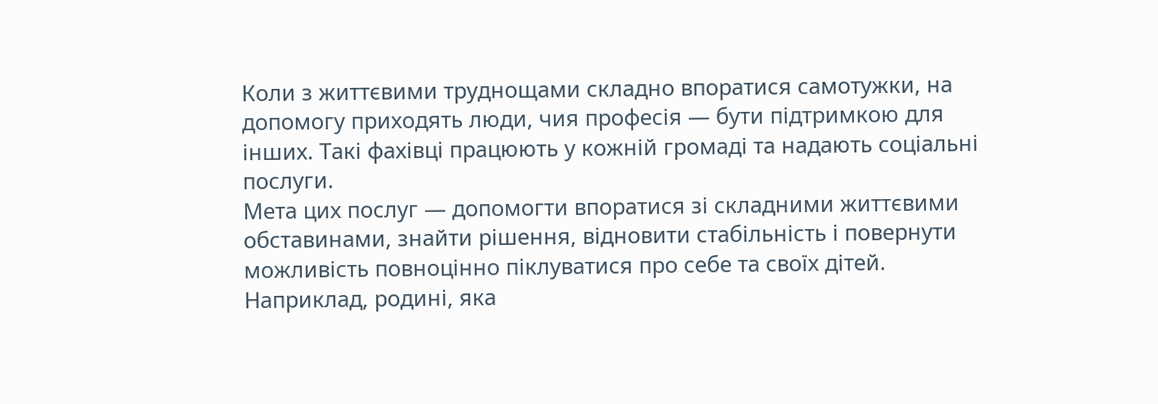Коли з життєвими труднощами складно впоратися самотужки, на допомогу приходять люди, чия професія — бути підтримкою для інших. Такі фахівці працюють у кожній громаді та надають соціальні послуги.
Мета цих послуг — допомогти впоратися зі складними життєвими обставинами, знайти рішення, відновити стабільність і повернути можливість повноцінно піклуватися про себе та своїх дітей.
Наприклад, родині, яка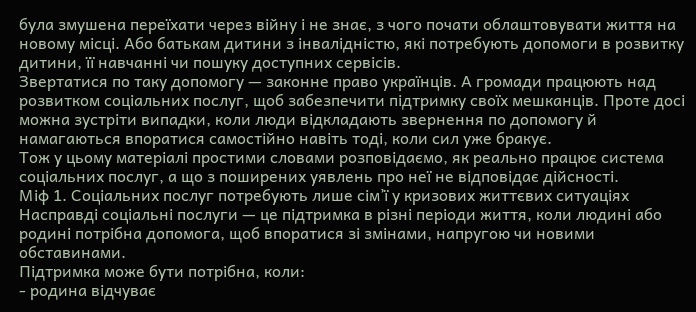була змушена переїхати через війну і не знає, з чого почати облаштовувати життя на новому місці. Або батькам дитини з інвалідністю, які потребують допомоги в розвитку дитини, її навчанні чи пошуку доступних сервісів.
Звертатися по таку допомогу — законне право українців. А громади працюють над розвитком соціальних послуг, щоб забезпечити підтримку своїх мешканців. Проте досі можна зустріти випадки, коли люди відкладають звернення по допомогу й намагаються впоратися самостійно навіть тоді, коли сил уже бракує.
Тож у цьому матеріалі простими словами розповідаємо, як реально працює система соціальних послуг, а що з поширених уявлень про неї не відповідає дійсності.
Міф 1. Соціальних послуг потребують лише сім’ї у кризових життєвих ситуаціях
Насправді соціальні послуги — це підтримка в різні періоди життя, коли людині або родині потрібна допомога, щоб впоратися зі змінами, напругою чи новими обставинами.
Підтримка може бути потрібна, коли:
- родина відчуває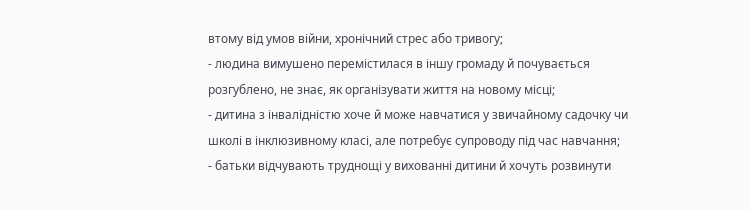втому від умов війни, хронічний стрес або тривогу;
- людина вимушено перемістилася в іншу громаду й почувається розгублено, не знає, як організувати життя на новому місці;
- дитина з інвалідністю хоче й може навчатися у звичайному садочку чи школі в інклюзивному класі, але потребує супроводу під час навчання;
- батьки відчувають труднощі у вихованні дитини й хочуть розвинути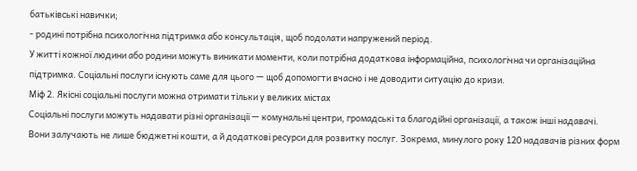батьківські навички;
- родині потрібна психологічна підтримка або консультація, щоб подолати напружений період.
У житті кожної людини або родини можуть виникати моменти, коли потрібна додаткова інформаційна, психологічна чи організаційна підтримка. Соціальні послуги існують саме для цього — щоб допомогти вчасно і не доводити ситуацію до кризи.
Міф 2. Якісні соціальні послуги можна отримати тільки у великих містах
Соціальні послуги можуть надавати різні організації — комунальні центри, громадські та благодійні організації, а також інші надавачі. Вони залучають не лише бюджетні кошти, а й додаткові ресурси для розвитку послуг. Зокрема, минулого року 120 надавачів різних форм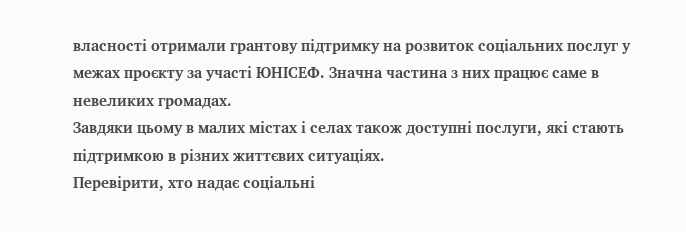власності отримали грантову підтримку на розвиток соціальних послуг у межах проєкту за участі ЮНІСЕФ. Значна частина з них працює саме в невеликих громадах.
Завдяки цьому в малих містах і селах також доступні послуги, які стають підтримкою в різних життєвих ситуаціях.
Перевірити, хто надає соціальні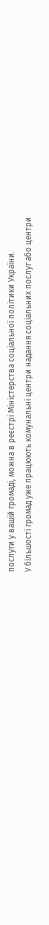послуги у вашій громаді, можна в реєстрі Міністерства соціальної політики України.
У більшості громад уже працюють комунальні центри надання соціальних послуг або центри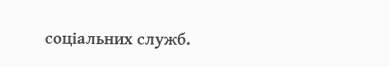соціальних служб.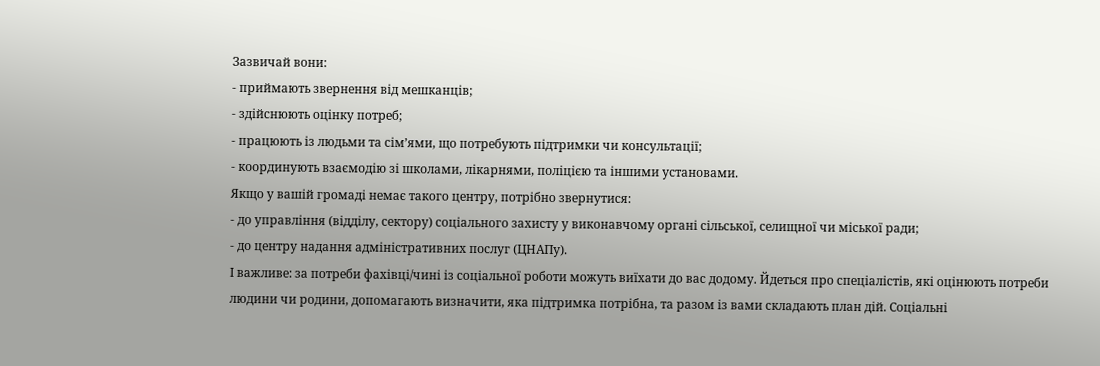Зазвичай вони:
- приймають звернення від мешканців;
- здійснюють оцінку потреб;
- працюють із людьми та сім’ями, що потребують підтримки чи консультації;
- координують взаємодію зі школами, лікарнями, поліцією та іншими установами.
Якщо у вашій громаді немає такого центру, потрібно звернутися:
- до управління (відділу, сектору) соціального захисту у виконавчому органі сільської, селищної чи міської ради;
- до центру надання адміністративних послуг (ЦНАПу).
І важливе: за потреби фахівці/чині із соціальної роботи можуть виїхати до вас додому. Йдеться про спеціалістів, які оцінюють потреби людини чи родини, допомагають визначити, яка підтримка потрібна, та разом із вами складають план дій. Соціальні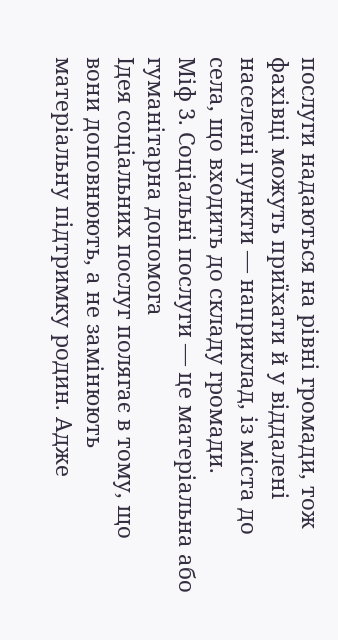послуги надаються на рівні громади, тож фахівці можуть приїхати й у віддалені населені пункти — наприклад, із міста до села, що входить до складу громади.
Міф 3. Соціальні послуги — це матеріальна або гуманітарна допомога
Ідея соціальних послуг полягає в тому, що вони доповнюють, а не замінюють матеріальну підтримку родин. Адже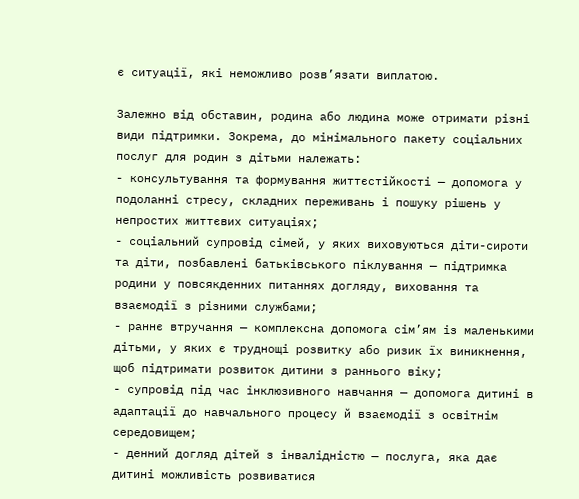є ситуації, які неможливо розв’язати виплатою.

Залежно від обставин, родина або людина може отримати різні види підтримки. Зокрема, до мінімального пакету соціальних послуг для родин з дітьми належать:
- консультування та формування життєстійкості — допомога у подоланні стресу, складних переживань і пошуку рішень у непростих життєвих ситуаціях;
- соціальний супровід сімей, у яких виховуються діти-сироти та діти, позбавлені батьківського піклування — підтримка родини у повсякденних питаннях догляду, виховання та взаємодії з різними службами;
- раннє втручання — комплексна допомога сім’ям із маленькими дітьми, у яких є труднощі розвитку або ризик їх виникнення, щоб підтримати розвиток дитини з раннього віку;
- супровід під час інклюзивного навчання — допомога дитині в адаптації до навчального процесу й взаємодії з освітнім середовищем;
- денний догляд дітей з інвалідністю — послуга, яка дає дитині можливість розвиватися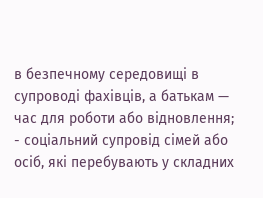в безпечному середовищі в супроводі фахівців, а батькам — час для роботи або відновлення;
- соціальний супровід сімей або осіб, які перебувають у складних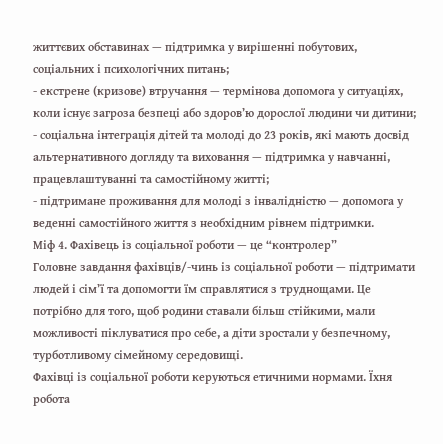життєвих обставинах — підтримка у вирішенні побутових, соціальних і психологічних питань;
- екстрене (кризове) втручання — термінова допомога у ситуаціях, коли існує загроза безпеці або здоров’ю дорослої людини чи дитини;
- соціальна інтеграція дітей та молоді до 23 років, які мають досвід альтернативного догляду та виховання — підтримка у навчанні, працевлаштуванні та самостійному житті;
- підтримане проживання для молоді з інвалідністю — допомога у веденні самостійного життя з необхідним рівнем підтримки.
Міф 4. Фахівець із соціальної роботи — це “контролер”
Головне завдання фахівців/-чинь із соціальної роботи — підтримати людей і сім’ї та допомогти їм справлятися з труднощами. Це потрібно для того, щоб родини ставали більш стійкими, мали можливості піклуватися про себе, а діти зростали у безпечному, турботливому сімейному середовищі.
Фахівці із соціальної роботи керуються етичними нормами. Їхня робота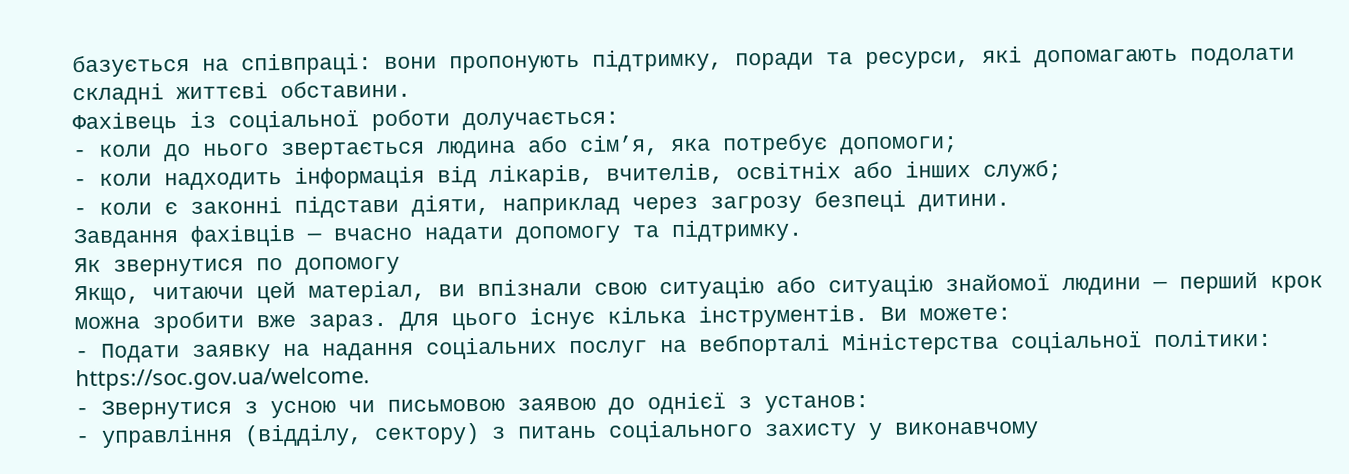базується на співпраці: вони пропонують підтримку, поради та ресурси, які допомагають подолати складні життєві обставини.
Фахівець із соціальної роботи долучається:
- коли до нього звертається людина або сім’я, яка потребує допомоги;
- коли надходить інформація від лікарів, вчителів, освітніх або інших служб;
- коли є законні підстави діяти, наприклад через загрозу безпеці дитини.
Завдання фахівців — вчасно надати допомогу та підтримку.
Як звернутися по допомогу
Якщо, читаючи цей матеріал, ви впізнали свою ситуацію або ситуацію знайомої людини — перший крок можна зробити вже зараз. Для цього існує кілька інструментів. Ви можете:
- Подати заявку на надання соціальних послуг на вебпорталі Міністерства соціальної політики: https://soc.gov.ua/welcome.
- Звернутися з усною чи письмовою заявою до однієї з установ:
- управління (відділу, сектору) з питань соціального захисту у виконавчому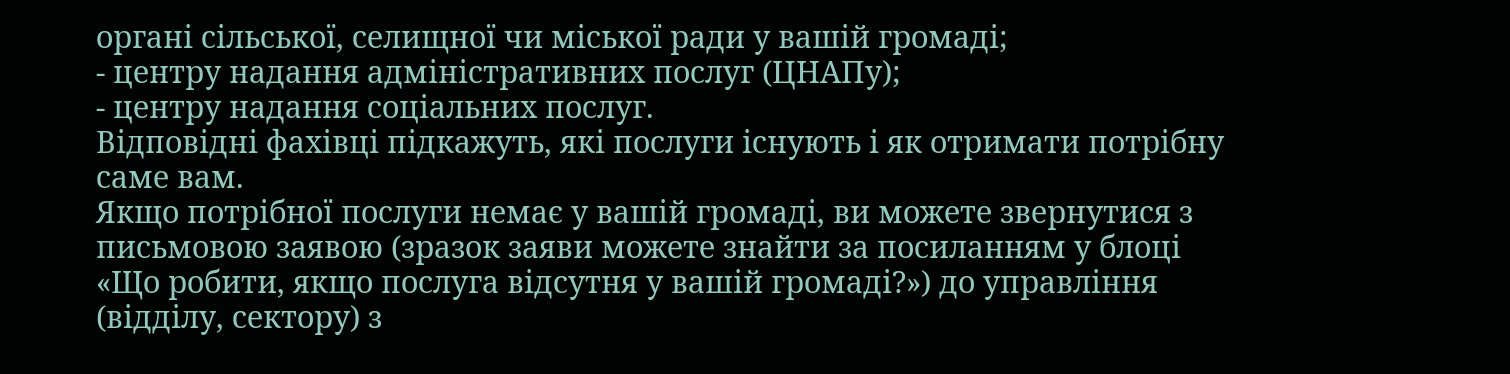органі сільської, селищної чи міської ради у вашій громаді;
- центру надання адміністративних послуг (ЦНАПу);
- центру надання соціальних послуг.
Відповідні фахівці підкажуть, які послуги існують і як отримати потрібну саме вам.
Якщо потрібної послуги немає у вашій громаді, ви можете звернутися з письмовою заявою (зразок заяви можете знайти за посиланням у блоці «Що робити, якщо послуга відсутня у вашій громаді?») до управління (відділу, сектору) з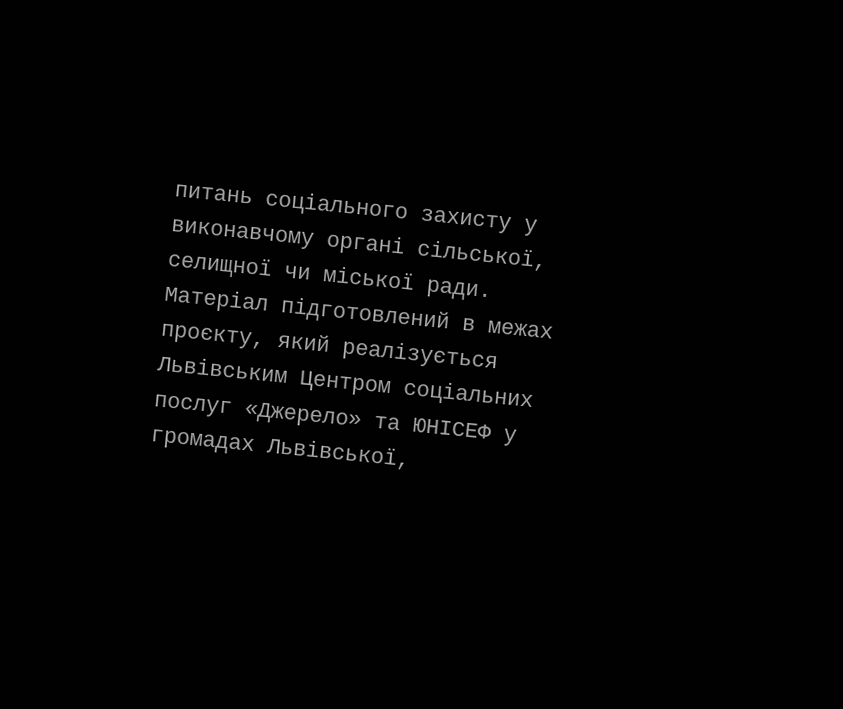питань соціального захисту у виконавчому органі сільської, селищної чи міської ради.
Матеріал підготовлений в межах проєкту, який реалізується Львівським Центром соціальних послуг «Джерело» та ЮНІСЕФ у громадах Львівської,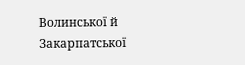Волинської й Закарпатської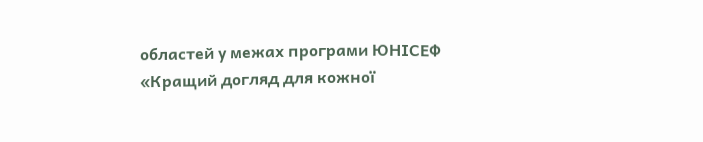областей у межах програми ЮНІСЕФ «Кращий догляд для кожної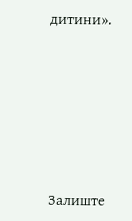дитини».










Залиште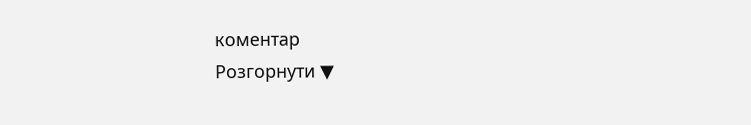коментар
Розгорнути ▼